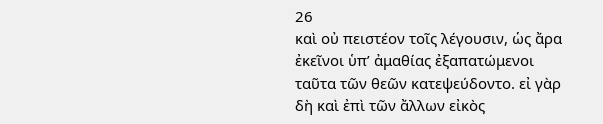26
καὶ οὐ πειστέον τοῖς λέγουσιν, ὡς ἄρα ἐκεῖνοι ὑπ’ ἀμαθίας ἐξαπατώμενοι ταῦτα τῶν θεῶν κατεψεύδοντο. εἰ γὰρ δὴ καὶ ἐπὶ τῶν ἄλλων εἰκὸς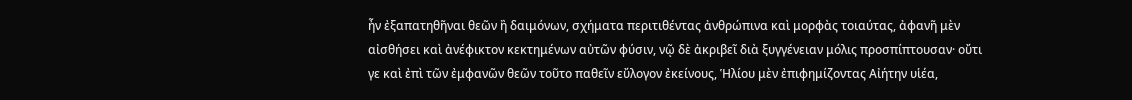ἦν ἐξαπατηθῆναι θεῶν ἢ δαιμόνων, σχήματα περιτιθέντας ἀνθρώπινα καὶ μορφὰς τοιαύτας, ἀφανῆ μὲν αἰσθήσει καὶ ἀνέφικτον κεκτημένων αὐτῶν φύσιν, νῷ δὲ ἀκριβεῖ διὰ ξυγγένειαν μόλις προσπίπτουσαν· οὔτι γε καὶ ἐπὶ τῶν ἐμφανῶν θεῶν τοῦτο παθεῖν εὔλογον ἐκείνους, Ἡλίου μὲν ἐπιφημίζοντας Αἰήτην υἱέα,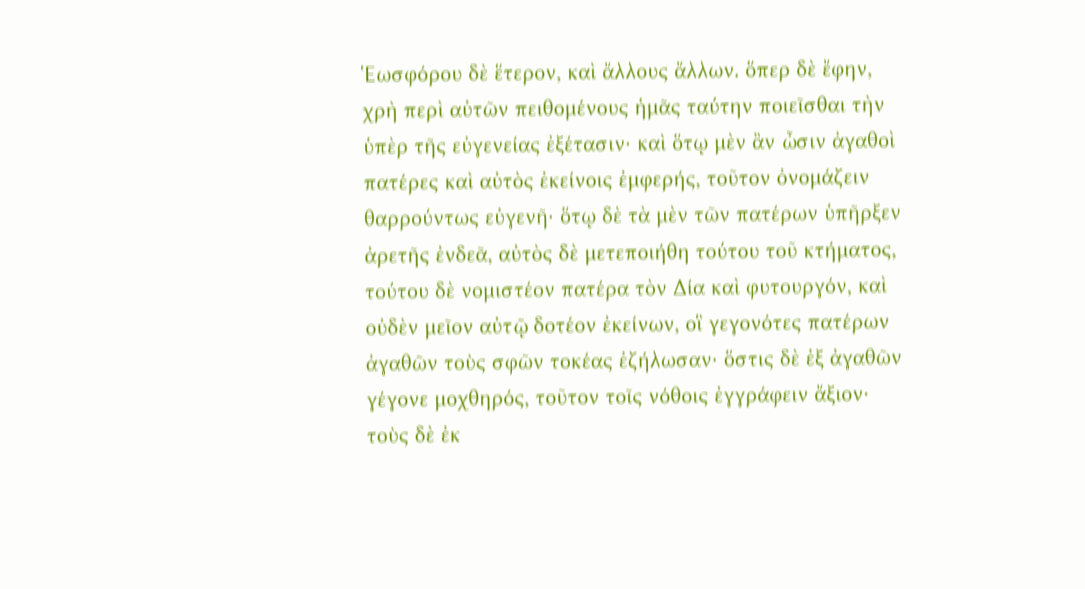Ἑωσφόρου δὲ ἕτερον, καὶ ἄλλους ἄλλων. ὅπερ δὲ ἔφην, χρὴ περὶ αὐτῶν πειθομένους ἡμᾶς ταύτην ποιεῖσθαι τὴν ὑπὲρ τῆς εὐγενείας ἐξέτασιν· καὶ ὅτῳ μὲν ἂν ὦσιν ἀγαθοὶ πατέρες καὶ αὐτὸς ἐκείνοις ἐμφερής, τοῦτον ὀνομάζειν θαρρούντως εὐγενῆ· ὅτῳ δὲ τὰ μὲν τῶν πατέρων ὑπῆρξεν ἀρετῆς ἐνδεᾶ, αὐτὸς δὲ μετεποιήθη τούτου τοῦ κτήματος, τούτου δὲ νομιστέον πατέρα τὸν Δία καὶ φυτουργόν, καὶ οὐδὲν μεῖον αὐτῷ δοτέον ἐκείνων, οἳ γεγονότες πατέρων ἀγαθῶν τοὺς σφῶν τοκέας ἐζήλωσαν· ὅστις δὲ ἐξ ἀγαθῶν γέγονε μοχθηρός, τοῦτον τοῖς νόθοις ἐγγράφειν ἄξιον· τοὺς δὲ ἐκ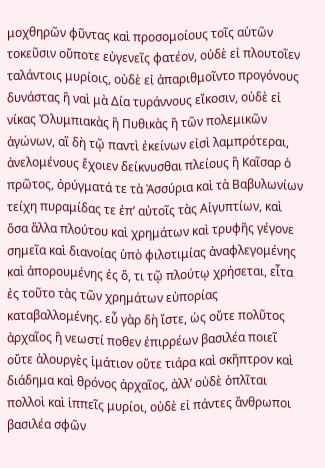μοχθηρῶν φῦντας καὶ προσομοίους τοῖς αὑτῶν τοκεῦσιν οὔποτε εὐγενεῖς φατέον, οὐδὲ εἰ πλουτοῖεν ταλάντοις μυρίοις, οὐδὲ εἰ ἀπαριθμοῖντο προγόνους δυνάστας ἢ ναὶ μὰ Δία τυράννους εἴκοσιν, οὐδὲ εἰ νίκας Ὀλυμπιακὰς ἢ Πυθικὰς ἢ τῶν πολεμικῶν ἀγώνων, αἳ δὴ τῷ παντὶ ἐκείνων εἰσὶ λαμπρότεραι, ἀνελομένους ἔχοιεν δείκνυσθαι πλείους ἢ Καῖσαρ ὁ πρῶτος, ὀρύγματά τε τὰ Ἀσσύρια καὶ τὰ Βαβυλωνίων τείχη πυραμίδας τε ἐπ’ αὐτοῖς τὰς Αἰγυπτίων, καὶ ὅσα ἄλλα πλούτου καὶ χρημάτων καὶ τρυφῆς γέγονε σημεῖα καὶ διανοίας ὑπὸ φιλοτιμίας ἀναφλεγομένης καὶ ἀπορουμένης ἐς ὅ, τι τῷ πλούτῳ χρήσεται, εἶτα ἐς τοῦτο τὰς τῶν χρημάτων εὐπορίας καταβαλλομένης. εὖ γὰρ δὴ ἴστε, ὡς οὔτε πολῦτος ἀρχαῖος ἢ νεωστί ποθεν ἐπιρρέων βασιλέα ποιεῖ οὔτε ἁλουργὲς ἱμάτιον οὔτε τιάρα καὶ σκῆπτρον καὶ διάδημα καὶ θρόνος ἀρχαῖος, ἀλλ’ οὐδὲ ὁπλῖται πολλοὶ καὶ ἱππεῖς μυρίοι, οὐδὲ εἰ πάντες ἄνθρωποι βασιλέα σφῶν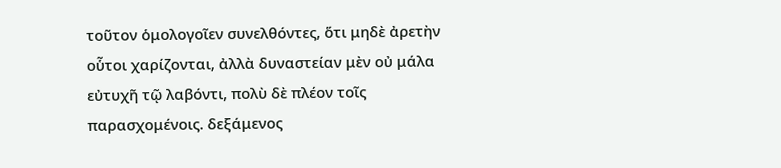τοῦτον ὁμολογοῖεν συνελθόντες, ὅτι μηδὲ ἀρετὴν οὗτοι χαρίζονται, ἀλλὰ δυναστείαν μὲν οὐ μάλα εὐτυχῆ τῷ λαβόντι, πολὺ δὲ πλέον τοῖς παρασχομένοις. δεξάμενος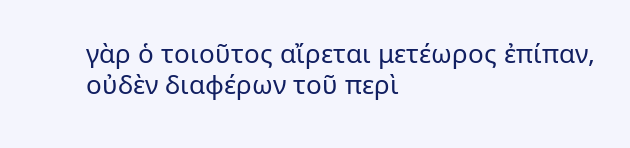γὰρ ὁ τοιοῦτος αἴρεται μετέωρος ἐπίπαν, οὐδὲν διαφέρων τοῦ περὶ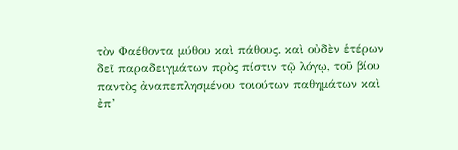τὸν Φαέθοντα μύθου καὶ πάθους. καὶ οὐδὲν ἑτέρων δεῖ παραδειγμάτων πρὸς πίστιν τῷ λόγῳ, τοῦ βίου παντὸς ἀναπεπλησμένου τοιούτων παθημάτων καὶ ἐπ’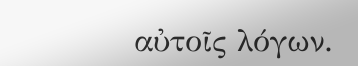αὐτοῖς λόγων.